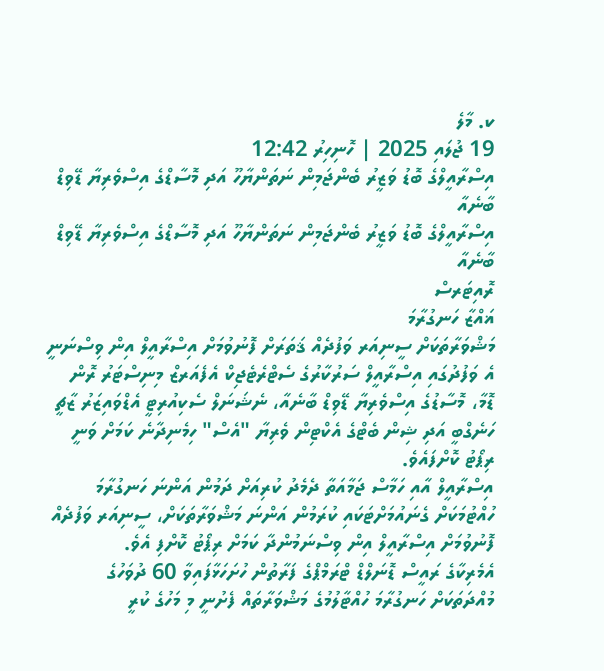ކ. މާލެ
19 ޖުލައި 2025 | ހޮނިހިރު 12:42
އިސްރާއީލްގެ ބޮޑު ވަޒީރު ބެންޖަމިން ނަތަންޔާހޫ އަދި މޮސާޑްގެ އިސްވެރިޔާ ޑޭވިޑް ބާނެއާ
އިސްރާއީލްގެ ބޮޑު ވަޒީރު ބެންޖަމިން ނަތަންޔާހޫ އަދި މޮސާޑްގެ އިސްވެރިޔާ ޑޭވިޑް ބާނެއާ
ރޮއިޓަރސް
ޣައްޒާ ހަނގުރާމަ
މަޝްވަރާތަކަށް ސީނިއަރ ވަފުދެއް ޤަތަރަށް ފޮނުވުމަށް އިސްރާއީލް އިން ވިސްނަނީ
އެ ވަފުދުގައި އިސްރާއީލް ސަރުކާރުގެ ސެޓްރެޓެޖިކް އެފެއަރޒް މިނިސްޓަރު ރޮން ޑޮމާ، މޮސާޑުގެ އިސްވެރިޔާ ޑޭވިޑް ބާނެއާ، ނެޝަނަލް ސެކިއުރިޓީ އެޑްވައިޒަރު ޒާޗީ ހަނެގްބީ އަދި ޝިން ބެޓްގެ އެކްޓިން ވެރިޔާ "އެސް" ހިމެނިދާނެ ކަމަށް ވަނީ ރިޕޯޓު ކޮށްފައެވެ.
އިސްރާއީލް އާއި ހަމާސް ޖަމާއަތާ ދެމެދު ކުރިއަށް ދަމުން އަންނަ ހަނގުރާމަ ހުއްޓުމަކަށް ގެނައުމަށްޓަކައި ކުރަމުން އަންނަ މަޝްވަރާތަކަށް، ސީނިއަރ ވަފުދެއް ފޮނުވުމަށް އިސްރާއީލް އިން ވިސްނަމުންދާ ކަމަށް ރިޕޯޓު ކޮށްފި އެވެ.
އެމެރިކާގެ ރައީސް ޑޮނަލްޑް ޓްރަމްޕްގެ ފަރާތުން ހުށަހަޅާފައިވާ 60 ދުވަހުގެ މުއްދަތަކަށް ހަނގުރާމަ ހުއްޓާލުމުގެ މަޝްވަރާތައް ފެށުނީ މި މަހުގެ ކުރީ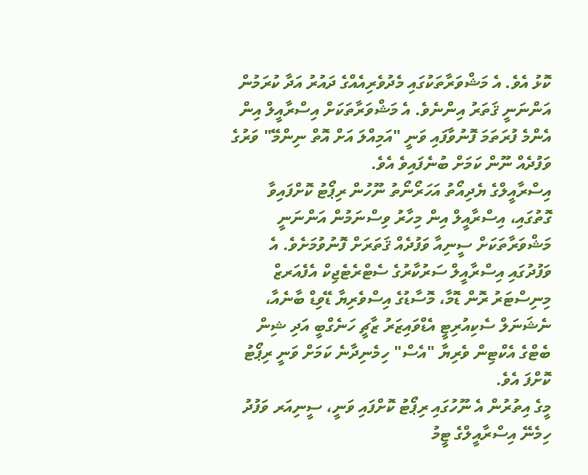ކޮޅު އެވެ. އެ މަޝްވަރާތަކުގައި މެދުވެރިއެއްގެ ދައުރު އަދާ ކުރަމުން އަންނަނީ ޤަތަރު އިންނެވެ. އެ މަޝްވަރާތަކަށް އިސްރާއީލް އިން އެންމެ ފުރަތަމަ ފޮނުވާފައި ވަނީ "އަމިއްލަ އަށް އޮތް ނިންމޭ" ވަރުގެ ވަފުދެއް ނޫން ކަމަށް ބުނެފައިވެ އެވެ.
އިސްރާއީލްގެ ޔެދިއޯތު އަހަރޯނޯތު ނޫހުން ރިޕޯޓު ކޮށްފައިވާ ގޮތުގައި، އިސްރާއީލް އިން މިހާރު ވިސްނަމުން އަންނަނީ މަޝްވަރާތަކަށް ސީނިއާ ވަފުދެއް ޤަތަރަށް ފޮނުވުމަށެވެ. އެ ވަފުދުގައި އިސްރާއީލް ސަރުކާރުގެ ސެޓްރެޓެޖިކް އެފެއަރޒް މިނިސްޓަރު ރޮން ޑޮމާ، މޮސާޑުގެ އިސްވެރިޔާ ޑޭވިޑް ބާނެއާ، ނެޝަނަލް ސެކިއުރިޓީ އެޑްވައިޒަރު ޒާޗީ ހަނެގްބީ އަދި ޝިން ބެޓްގެ އެކްޓިން ވެރިޔާ "އެސް" ހިމެނިދާނެ ކަމަށް ވަނީ ރިޕޯޓު ކޮށްފަ އެވެ.
މީގެ އިތުރުން އެ ނޫހުގައި ރިޕޯޓު ކޮށްފައި ވަނީ، ސީނިއަރ ވަފުދު ހިމެނޭ އިސްރާއީލްގެ ޓީމު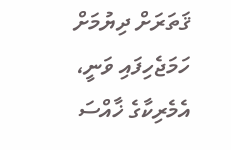ޤަތަރަށް ދިޔުމަށް ހަމަޖެހިފައި ވަނީ، އެމެރިކާގެ ޚާއްސަ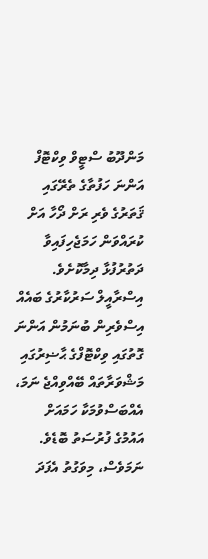މަންދޫބު ސްޓީވް ވިކްޓޮފް އަންނަ ހަފުތާގެ ތެރޭގައި ޤަތަރުގެ ވެރި ރަށް ދޯހާ އަށް ކުރައްވަން ހަމަޖެހިފައިވާ ދަތުރުފުޅާ ދިމާކޮށެވެ.
އިސްރާއީލް ސަރުކާރުގެ ބައެއް އިސްވެރިން ބުނަމުން އަންނަ ގޮތުގައި ވިކްޓޮފްގެ ޙާޟިރުގައި މަޝްވަރާތައް ބޭއްވިއްޖެ ނަމަ، އެއްބަސްވުމަކާ ހަމައަށް އައުމުގެ ފުރުސަތު ބޮޑެވެ. ނަމަވެސް، މިވަގުތު އެފަދަ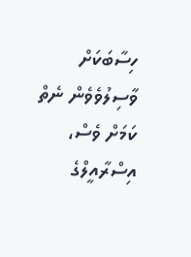ހިސާބަކަށް ވާސިލުވެވެން ނެތް ކަމަށް ވެސް، އިސްރާއީލްގެ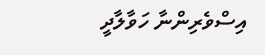އިސްވެރިންނާ ހަވާލާދީ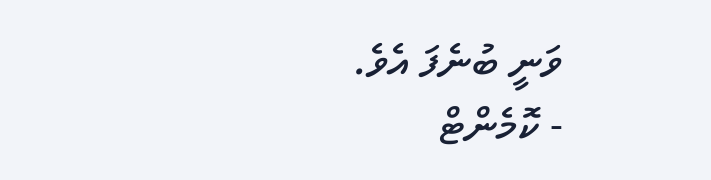ވަނީ ބުނެފަ އެވެ.
- ކޮމެންޓް